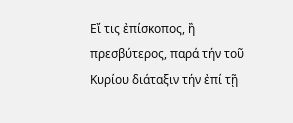Εἴ τις ἐπίσκοπος, ἢ πρεσβύτερος, παρά τήν τοῦ Κυρίου διάταξιν τήν ἐπί τῇ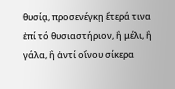θυσίᾳ, προσενέγκῃ ἕτερά τινα ἐπί τό θυσιαστήριον, ἢ μέλι, ἢ γάλα, ἢ ἀντί οἴνου σίκερα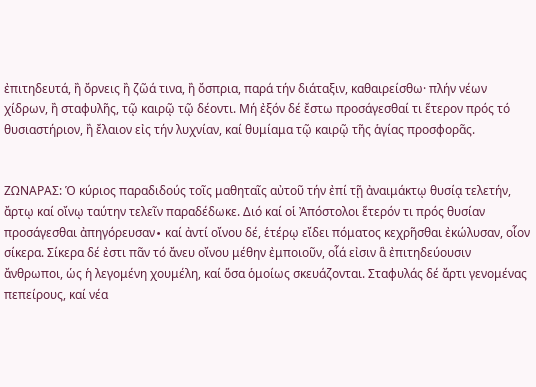ἐπιτηδευτά, ἢ ὄρνεις ἢ ζῶά τινα, ἢ ὄσπρια, παρά τήν διάταξιν, καθαιρείσθω· πλήν νέων χίδρων, ἢ σταφυλῆς, τῷ καιρῷ τῷ δέοντι. Μή ἐξόν δέ ἔστω προσάγεσθαί τι ἕτερον πρός τό θυσιαστήριον, ἢ ἔλαιον εἰς τήν λυχνίαν, καί θυμίαμα τῷ καιρῷ τῆς ἁγίας προσφορᾶς.


ΖΩΝΑΡΑΣ: Ὁ κύριος παραδιδούς τοῖς μαθηταῖς αὐτοῦ τήν ἐπί τῇ ἀναιμάκτῳ θυσίᾳ τελετήν, ἄρτῳ καί οἴνῳ ταύτην τελεῖν παραδέδωκε. Διό καί οἱ Ἀπόστολοι ἕτερόν τι πρός θυσίαν προσάγεσθαι ἀπηγόρευσαν∙ καί ἀντί οἴνου δέ, ἑτέρῳ εἴδει πόματος κεχρῆσθαι ἐκώλυσαν, οἷον σίκερα. Σίκερα δέ ἐστι πᾶν τό ἄνευ οἴνου μέθην ἐμποιοῦν, οἷά εἰσιν ἃ ἐπιτηδεύουσιν ἄνθρωποι, ὡς ἡ λεγομένη χουμέλη, καί ὅσα ὁμοίως σκευάζονται. Σταφυλάς δέ ἄρτι γενομένας πεπείρους, καί νέα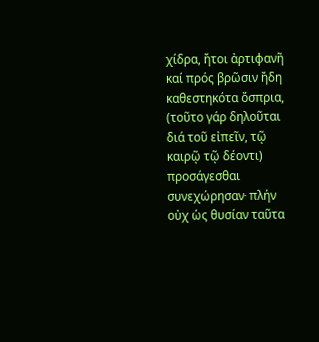χίδρα, ἤτοι ἀρτιφανῆ καί πρός βρῶσιν ἤδη καθεστηκότα ὄσπρια, (τοῦτο γάρ δηλοῦται διά τοῦ εἰπεῖν, τῷ καιρῷ τῷ δέοντι) προσάγεσθαι συνεχώρησαν∙ πλήν οὐχ ὡς θυσίαν ταῦτα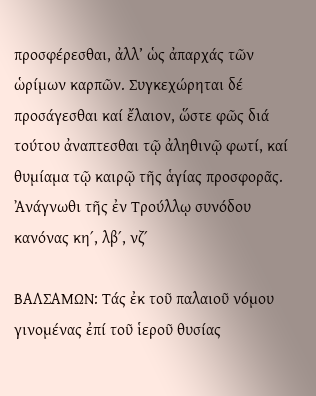προσφέρεσθαι, ἀλλ’ ὡς ἀπαρχάς τῶν ὡρίμων καρπῶν. Συγκεχώρηται δέ προσάγεσθαι καί ἔλαιον, ὥστε φῶς διά τούτου ἀναπτεσθαι τῷ ἀληθινῷ φωτί, καί θυμίαμα τῷ καιρῷ τῆς ἁγίας προσφορᾶς. Ἀνάγνωθι τῆς ἐν Τρούλλῳ συνόδου κανόνας κη΄, λβ΄, νζ΄

ΒΑΛΣΑΜΩΝ: Τάς ἐκ τοῦ παλαιοῦ νόμου γινομένας ἐπί τοῦ ἱεροῦ θυσίας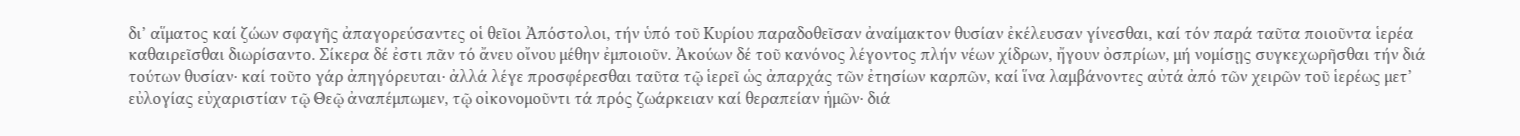δι’ αἵματος καί ζώων σφαγῆς ἀπαγορεύσαντες οἱ θεῖοι Ἀπόστολοι, τήν ὑπό τοῦ Κυρίου παραδοθεῖσαν ἀναίμακτον θυσίαν ἐκέλευσαν γίνεσθαι, καί τόν παρά ταῦτα ποιοῦντα ἱερέα καθαιρεῖσθαι διωρίσαντο. Σίκερα δέ ἐστι πᾶν τό ἄνευ οἴνου μέθην ἐμποιοῦν. Ἀκούων δέ τοῦ κανόνος λέγοντος πλήν νέων χίδρων, ἤγουν ὀσπρίων, μή νομίσῃς συγκεχωρῆσθαι τήν διά τούτων θυσίαν∙ καί τοῦτο γάρ ἀπηγόρευται∙ ἀλλά λέγε προσφέρεσθαι ταῦτα τῷ ἱερεῖ ὡς ἀπαρχάς τῶν ἐτησίων καρπῶν, καί ἵνα λαμβάνοντες αὐτά ἀπό τῶν χειρῶν τοῦ ἱερέως μετ’ εὐλογίας εὐχαριστίαν τῷ Θεῷ ἀναπέμπωμεν, τῷ οἰκονομοῦντι τά πρός ζωάρκειαν καί θεραπείαν ἡμῶν∙ διά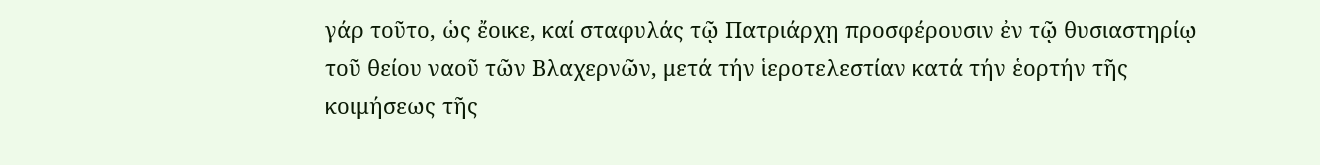γάρ τοῦτο, ὡς ἔοικε, καί σταφυλάς τῷ Πατριάρχῃ προσφέρουσιν ἐν τῷ θυσιαστηρίῳ τοῦ θείου ναοῦ τῶν Βλαχερνῶν, μετά τήν ἱεροτελεστίαν κατά τήν ἑορτήν τῆς κοιμήσεως τῆς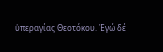ὑπεραγίας Θεοτόκου. Ἐγώ δέ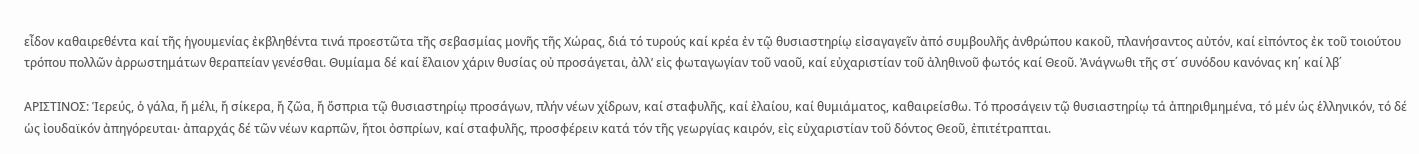εἶδον καθαιρεθέντα καί τῆς ἡγουμενίας ἐκβληθέντα τινά προεστῶτα τῆς σεβασμίας μονῆς τῆς Χώρας, διά τό τυρούς καί κρέα ἐν τῷ θυσιαστηρίῳ εἰσαγαγεῖν ἀπό συμβουλῆς ἀνθρώπου κακοῦ, πλανήσαντος αὐτόν, καί εἰπόντος ἐκ τοῦ τοιούτου τρόπου πολλῶν ἀρρωστημάτων θεραπείαν γενέσθαι. Θυμίαμα δέ καί ἔλαιον χάριν θυσίας οὐ προσάγεται, ἀλλ’ εἰς φωταγωγίαν τοῦ ναοῦ, καί εὐχαριστίαν τοῦ ἀληθινοῦ φωτός καί Θεοῦ. Ἀνάγνωθι τῆς στ΄ συνόδου κανόνας κη΄ καί λβ΄

ΑΡΙΣΤΙΝΟΣ: Ἱερεύς, ὁ γάλα, ἤ μέλι, ἤ σίκερα, ἤ ζῶα, ἤ ὄσπρια τῷ θυσιαστηρίῳ προσάγων, πλήν νέων χίδρων, καί σταφυλῆς, καί ἐλαίου, καί θυμιάματος, καθαιρείσθω. Τό προσάγειν τῷ θυσιαστηρίῳ τά ἀπηριθμημένα, τό μέν ὡς ἑλληνικόν, τό δέ ὡς ἰουδαϊκόν ἀπηγόρευται∙ ἀπαρχάς δέ τῶν νέων καρπῶν, ἤτοι ὀσπρίων, καί σταφυλῆς, προσφέρειν κατά τόν τῆς γεωργίας καιρόν, εἰς εὐχαριστίαν τοῦ δόντος Θεοῦ, ἐπιτέτραπται.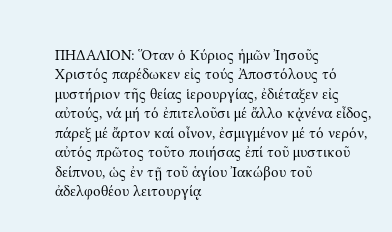ΠΗΔΑΛΙΟΝ: Ὅταν ὁ Κύριος ἡμῶν Ἰησοῦς Χριστός παρέδωκεν εἰς τούς Ἀποστόλους τό μυστήριον τῆς θείας ἱερουργίας, ἐδιέταξεν εἰς αὐτούς, νά μή τό ἐπιτελοῦσι μέ ἄλλο κᾀνένα εἶδος, πάρεξ μέ ἄρτον καί οἶνον, ἐσμιγμένον μέ τό νερόν, αὐτός πρῶτος τοῦτο ποιήσας ἐπί τοῦ μυστικοῦ δείπνου, ὡς ἐν τῇ τοῦ ἁγίου Ἰακώβου τοῦ ἀδελφοθέου λειτουργίᾳ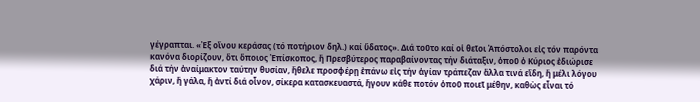γέγραπται. «Ἐξ οἴνου κεράσας (τό ποτήριον δηλ.) καί ὕδατος». Διά τοῦτο καί οἱ θεῖοι Ἀπόστολοι εἰς τόν παρόντα κανόνα διορίζουν, ὅτι ὅποιος Ἐπίσκοπος, ἤ Πρεσβύτερος παραβαίνοντας τήν διάταξιν, ὁποῦ ὁ Κύριος ἐδιώρισε διά τήν ἀναίμακτον ταύτην θυσίαν, ἤθελε προσφέρῃ ἐπάνω εἰς τήν ἁγίαν τράπεζαν ἄλλα τινά εἴδη, ἤ μέλι λόγου χάριν, ἤ γάλα, ἤ ἀντί διά οἶνον, σίκερα κατασκευαστά, ἤγουν κάθε ποτόν ὁποῦ ποιεῖ μέθην, καθὼς εἶναι τό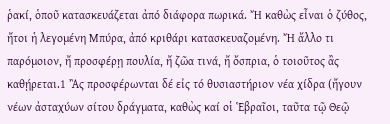ῥακί, ὁποῦ κατασκευάζεται ἀπό διάφορα πωρικά. Ἤ καθὼς εἶναι ὁ ζύθος, ἤτοι ἡ λεγομένη Μπύρα, ἀπό κριθάρι κατασκευαζομένη. Ἤ ἄλλο τι παρόμοιον, ἤ προσφέρῃ πουλία, ἤ ζῶα τινά, ἤ ὄσπρια, ὁ τοιοῦτος ἂς καθῄρεται.1 Ἂς προσφέρωνται δέ εἰς τό θυσιαστήριον νέα χίδρα (ἤγουν νέων ἀσταχύων σίτου δράγματα, καθὼς καί οἱ Ἑβραῖοι, ταῦτα τῷ Θεῷ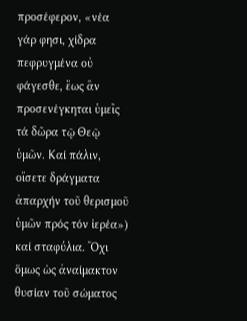προσέφερον, «νέα γάρ φησι, χίδρα πεφρυγμένα οὐ φάγεσθε, ἕως ἂν προσενέγκηται ὑμεῖς τά δῶρα τῷ Θεῷ ὑμῶν. Καί πάλιν, οἴσετε δράγματα ἀπαρχήν τοῦ θερισμοῦ ὑμῶν πρός τόν ἱερέα») καί σταφύλια. Ὄχι ὅμως ὡς ἀναίμακτον θυσίαν τοῦ σώματος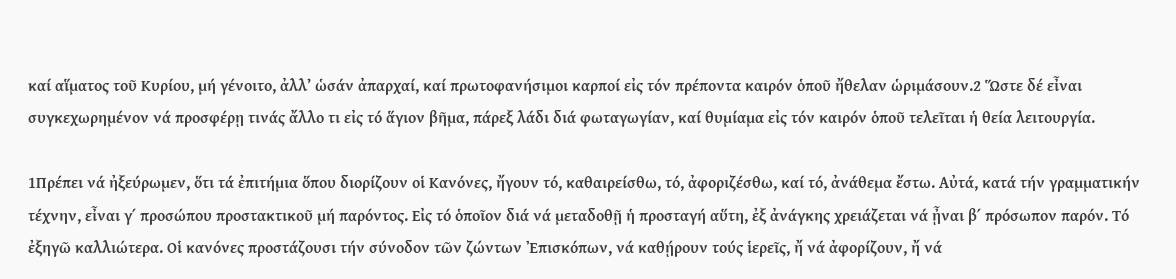καί αἵματος τοῦ Κυρίου, μή γένοιτο, ἀλλ’ ὡσάν ἀπαρχαί, καί πρωτοφανήσιμοι καρποί εἰς τόν πρέποντα καιρόν ὁποῦ ἤθελαν ὡριμάσουν.2 Ὥστε δέ εἶναι συγκεχωρημένον νά προσφέρῃ τινάς ἄλλο τι εἰς τό ἅγιον βῆμα, πάρεξ λάδι διά φωταγωγίαν, καί θυμίαμα εἰς τόν καιρόν ὁποῦ τελεῖται ἡ θεία λειτουργία.

1Πρέπει νά ἠξεύρωμεν, ὅτι τά ἐπιτήμια ὅπου διορίζουν οἱ Κανόνες, ἤγουν τό, καθαιρείσθω, τό, ἀφοριζέσθω, καί τό, ἀνάθεμα ἔστω. Αὐτά, κατά τήν γραμματικήν τέχνην, εἶναι γ΄ προσώπου προστακτικοῦ μή παρόντος. Εἰς τό ὁποῖον διά νά μεταδοθῇ ἡ προσταγή αὕτη, ἐξ ἀνάγκης χρειάζεται νά ᾖναι β΄ πρόσωπον παρόν. Τό ἐξηγῶ καλλιώτερα. Οἱ κανόνες προστάζουσι τήν σύνοδον τῶν ζώντων Ἐπισκόπων, νά καθῄρουν τούς ἱερεῖς, ἤ νά ἀφορίζουν, ἤ νά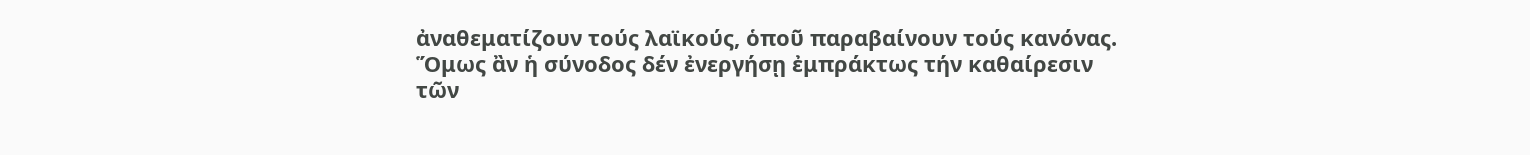ἀναθεματίζουν τούς λαϊκούς, ὁποῦ παραβαίνουν τούς κανόνας. Ὅμως ἂν ἡ σύνοδος δέν ἐνεργήσῃ ἐμπράκτως τήν καθαίρεσιν τῶν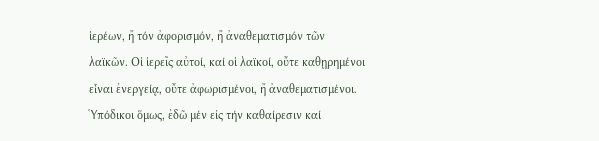ἱερέων, ἤ τόν ἀφορισμόν, ἤ ἀναθεματισμόν τῶν λαϊκῶν. Οἱ ἱερεῖς αὐτοί, καί οἱ λαϊκοί, οὔτε καθῃρημένοι εἶναι ἐνεργείᾳ, οὔτε ἀφωρισμένοι, ἤ ἀναθεματισμένοι. Ὑπόδικοι ὅμως, ἐδῶ μέν εἰς τήν καθαίρεσιν καί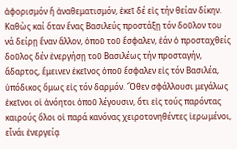ἀφορισμόν ἤ ἀναθεματισμόν, ἐκεῖ δέ εἰς τήν θείαν δίκην. Καθὼς καί ὅταν ἕνας Βασιλεύς προστάξῃ τόν δοῦλον του νά δείρῃ ἕναν ἄλλον, ὁποῦ τοῦ ἔσφαλεν, ἐάν ὁ προσταχθείς δοῦλος δέν ἐνεργήσῃ τοῦ Βασιλέως τήν προσταγήν, ἄδαρτος, ἔμεινεν ἐκεῖνος ὁποῦ ἔσφαλεν εἰς τόν Βασιλέα, ὑπόδικος ὅμως εἰς τόν δαρμόν. Ὅθεν σφάλλουσι μεγάλως ἐκεῖνοι οἱ ἀνόητοι ὁποῦ λέγουσιν, ὅτι εἰς τούς παρόντας καιρούς ὅλοι οἱ παρά κανόνας χειροτονηθέντες ἱερωμένοι, εἶνάι ἐνεργείᾳ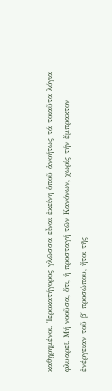καθῃρημένοι. Ἱεροκατήγορος γλῶσσα εἶναι ἐκείνη ὁποῦ ἀνοήτως τά τοιαῦτα λόγια φλυαρεῖ. Μή νοοῦσα, ὅτι, ἡ προσταγή τῶν Κανόνων, χωρίς τήν ἔμπρακτον ἐνέργειαν τοῦ β΄ προσώπου, ἤτοι τῆς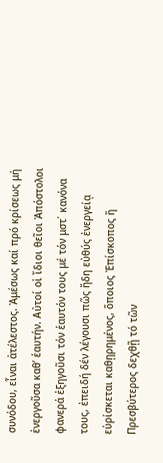συνόδου, εἶναι ἀτέλεστος. Ἀμέσως καί πρό κρίσεως μή ἐνεργοῦσα καθ’ ἑαυτήν. Αὐτοί οἱ ἴδιοι θεῖοι Ἀπόστολοι φανερά ἐξηγοῦσι τόν ἑαυτόν τους μέ τόν μστ΄ κανόνα τους, ἐπειδή δέν λέγουσι πῶς ἤδη εὐθύς ἐνεργείᾳ εὑρίσκεται καθῃρημένος, ὅποιος Ἐπίσκοπος ἤ Πρεσβύτερος δεχθῇ τό τῶν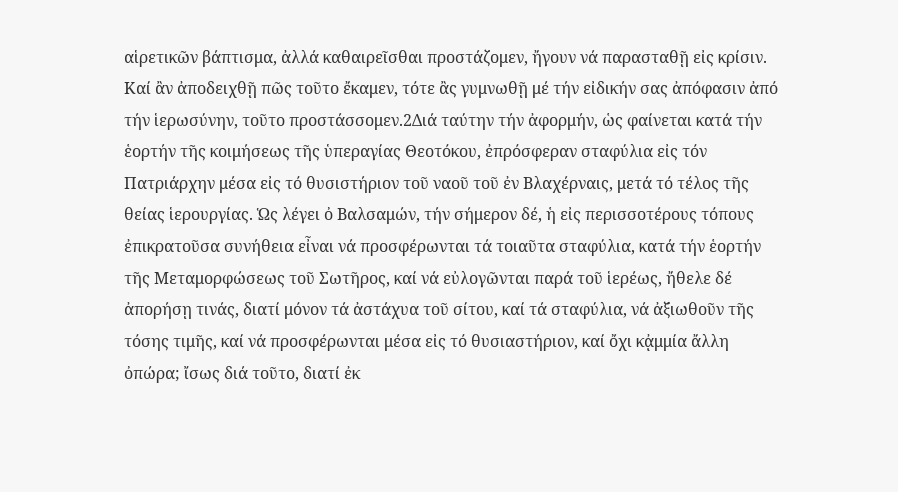αἱρετικῶν βάπτισμα, ἀλλά καθαιρεῖσθαι προστάζομεν, ἤγουν νά παρασταθῇ εἰς κρίσιν. Καί ἂν ἀποδειχθῇ πῶς τοῦτο ἔκαμεν, τότε ἂς γυμνωθῇ μέ τήν εἰδικήν σας ἀπόφασιν ἀπό τήν ἱερωσύνην, τοῦτο προστάσσομεν.2Διά ταύτην τήν ἀφορμήν, ὡς φαίνεται κατά τήν ἑορτήν τῆς κοιμήσεως τῆς ὑπεραγίας Θεοτόκου, ἐπρόσφεραν σταφύλια εἰς τόν Πατριάρχην μέσα εἰς τό θυσιστήριον τοῦ ναοῦ τοῦ ἐν Βλαχέρναις, μετά τό τέλος τῆς θείας ἱερουργίας. Ὡς λέγει ὀ Βαλσαμών, τήν σήμερον δέ, ἡ εἰς περισσοτέρους τόπους ἐπικρατοῦσα συνήθεια εἶναι νά προσφέρωνται τά τοιαῦτα σταφύλια, κατά τήν ἑορτήν τῆς Μεταμορφώσεως τοῦ Σωτῆρος, καί νά εὐλογῶνται παρά τοῦ ἱερέως, ἤθελε δέ ἀπορήσῃ τινάς, διατί μόνον τά ἀστάχυα τοῦ σίτου, καί τά σταφύλια, νά ἀξιωθοῦν τῆς τόσης τιμῆς, καί νά προσφέρωνται μέσα εἰς τό θυσιαστήριον, καί ὄχι κᾀμμία ἄλλη ὀπώρα; ἴσως διά τοῦτο, διατί ἐκ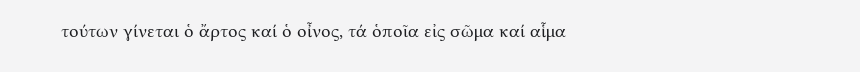τούτων γίνεται ὁ ἄρτος καί ὁ οἶνος, τά ὁποῖα εἰς σῶμα καί αἷμα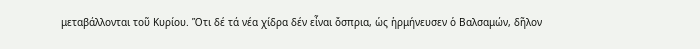μεταβάλλονται τοῦ Κυρίου. Ὅτι δέ τά νέα χίδρα δέν εἶναι ὄσπρια, ὡς ἡρμήνευσεν ὁ Βαλσαμών, δῆλον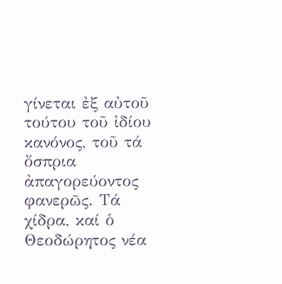γίνεται ἐξ αὐτοῦ τούτου τοῦ ἰδίου κανόνος, τοῦ τά ὄσπρια ἀπαγορεύοντος φανερῶς. Τά χίδρα, καί ὁ Θεοδώρητος νέα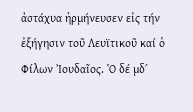ἀστάχυα ἡρμήνευσεν εἰς τήν ἐξήγησιν τοῦ Λευϊτικοῦ καί ὁ Φίλων Ἰουδαῖος. Ὁ δέ μδ΄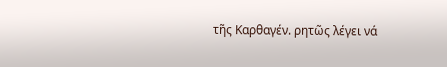τῆς Καρθαγέν. ρητῶς λέγει νά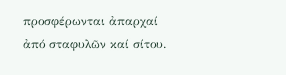προσφέρωνται ἀπαρχαί ἀπό σταφυλῶν καί σίτου.